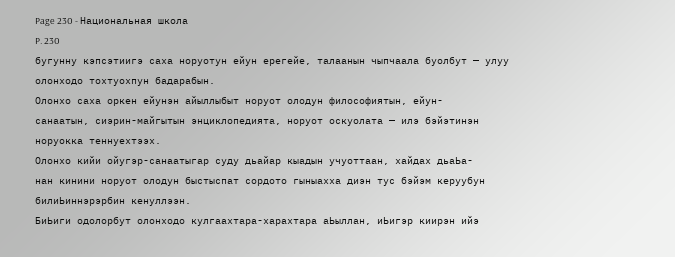Page 230 - Национальная школа
P. 230
бугунну кэпсэтиигэ саха норуотун ейун ерегейе, талаанын чыпчаала буолбут — улуу
олонходо тохтуохпун бадарабын.
Олонхо саха оркен ейунэн айыллыбыт норуот олодун философиятын, ейун-
санаатын, сиэрин-майгытын энциклопедията, норуот оскуолата — илэ бэйэтинэн
норуокка теннуехтээх.
Олонхо кийи ойугэр-санаатыгар суду дьайар кыадын учуоттаан, хайдах дьаЬа-
нан кинини норуот олодун быстыспат сордото гыныахха диэн тус бэйэм керуубун
билиЬиннэрэрбин кенуллээн.
БиЬиги одолорбут олонходо кулгаахтара-харахтара аЬыллан, иЬигэр киирэн ийэ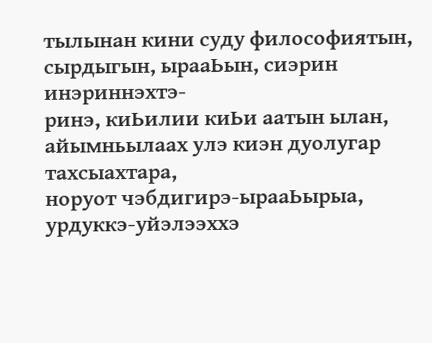тылынан кини суду философиятын, сырдыгын, ырааЬын, сиэрин инэриннэхтэ-
ринэ, киЬилии киЬи аатын ылан, айымньылаах улэ киэн дуолугар тахсыахтара,
норуот чэбдигирэ-ырааЬырыа, урдуккэ-уйэлээххэ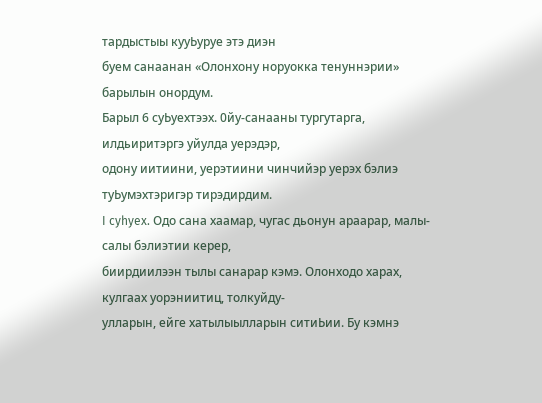тардыстыы кууЬуруе этэ диэн
буем санаанан «Олонхону норуокка тенуннэрии» барылын онордум.
Барыл 6 суЬуехтээх. 0йу-санааны тургутарга, илдьиритэргэ уйулда уерэдэр,
одону иитиини, уерэтиини чинчийэр уерэх бэлиэ туЬумэхтэригэр тирэдирдим.
I cyhyex. Одо сана хаамар, чугас дьонун араарар, малы-салы бэлиэтии керер,
биирдиилээн тылы санарар кэмэ. Олонходо харах, кулгаах уорэниитиц, толкуйду-
улларын, ейге хатылыылларын ситиЬии. Бу кэмнэ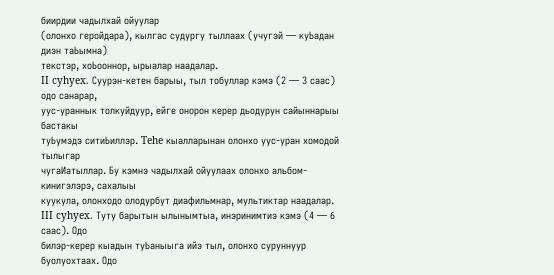биирдии чадылхай ойуулар
(олонхо геройдара), кылгас судургу тыллаах (учугэй — куЬадан диэн таЬымна)
текстэр, хоЬооннор, ырыалар наадалар.
II cyhyex. Суурэн-кетен барыы, тыл тобуллар кэмэ (2 — 3 саас) одо санарар,
уус-ураннык толкуйдуур, ейге онорон керер дьодурун сайыннарыы бастакы
туЬумэдэ ситиЬиллэр. Tehe кыалларынан олонхо уус-уран хомодой тылыгар
чугаИатыллар. Бу кэмнэ чадылхай ойуулаах олонхо альбом-кинигэлэрэ, сахалыы
куукула, олонходо олодурбут диафильмнар, мультиктар наадалар.
III cyhyex. Туту барытын ылынымтыа, инэринимтиэ кэмэ (4 — 6 саас). Одо
билэр-керер кыадын туЬаныыга ийэ тыл, олонхо суруннуур буолуохтаах. Одо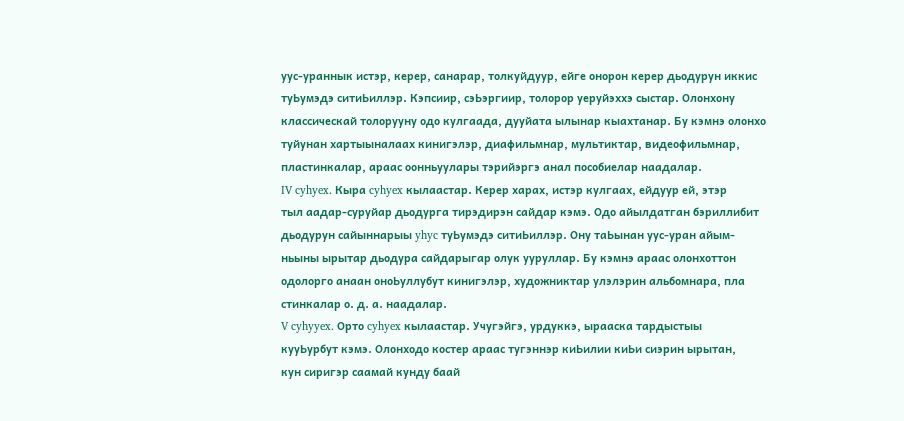уус-ураннык истэр, керер, санарар, толкуйдуур, ейге онорон керер дьодурун иккис
туЬумэдэ ситиЬиллэр. Кэпсиир, сэЬэргиир, толорор уеруйэххэ сыстар. Олонхону
классическай толорууну одо кулгаада, дууйата ылынар кыахтанар. Бу кэмнэ олонхо
туйунан хартыыналаах кинигэлэр, диафильмнар, мультиктар, видеофильмнар,
пластинкалар, араас оонньуулары тэрийэргэ анал пособиелар наадалар.
IV cyhyex. Кыра cyhyex кылаастар. Керер харах, истэр кулгаах, ейдуур ей, этэр
тыл аадар-суруйар дьодурга тирэдирэн сайдар кэмэ. Одо айылдатган бэриллибит
дьодурун сайыннарыы yhyc туЬумэдэ ситиЬиллэр. Ону таЬынан уус-уран айым-
ньыны ырытар дьодура сайдарыгар олук ууруллар. Бу кэмнэ араас олонхоттон
одолорго анаан оноЬуллубут кинигэлэр, художниктар улэлэрин альбомнара, пла
стинкалар о. д. а. наадалар.
V cyhyyex. Орто cyhyex кылаастар. Учугэйгэ, урдуккэ, ырааска тардыстыы
кууЬурбут кэмэ. Олонходо костер араас тугэннэр киЬилии киЬи сиэрин ырытан,
кун сиригэр саамай кунду баай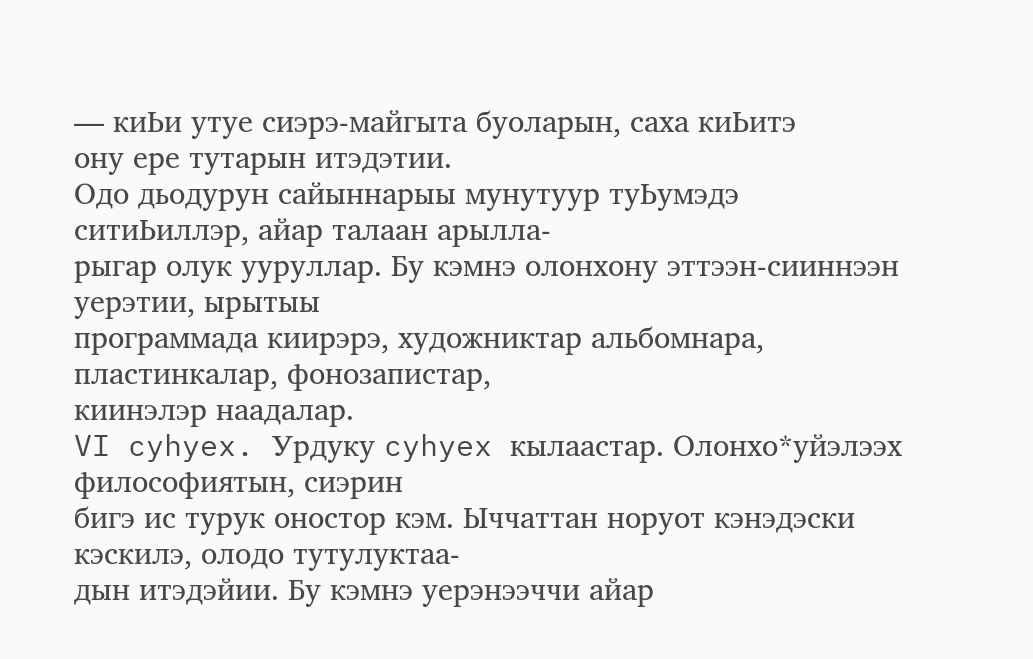— киЬи утуе сиэрэ-майгыта буоларын, саха киЬитэ
ону ере тутарын итэдэтии.
Одо дьодурун сайыннарыы мунутуур туЬумэдэ ситиЬиллэр, айар талаан арылла-
рыгар олук ууруллар. Бу кэмнэ олонхону эттээн-сииннээн уерэтии, ырытыы
программада киирэрэ, художниктар альбомнара, пластинкалар, фонозапистар,
киинэлэр наадалар.
VI cyhyex. Урдуку cyhyex кылаастар. Олонхо*уйэлээх философиятын, сиэрин
бигэ ис турук оностор кэм. Ыччаттан норуот кэнэдэски кэскилэ, олодо тутулуктаа-
дын итэдэйии. Бу кэмнэ уерэнээччи айар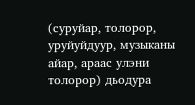(суруйар, толорор, уруйуйдуур, музыканы
айар, араас улэни толорор) дьодура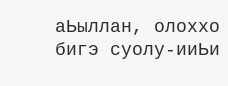аЬыллан, олоххо бигэ суолу-ииЬи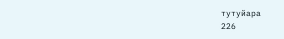тутуйара
226